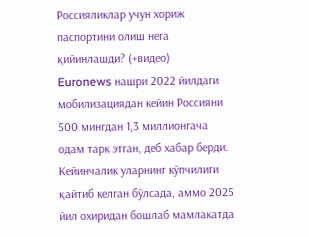Россияликлар учун хориж паспортини олиш нега қийинлашди? (+видео)
Euronews нашри 2022 йилдаги мобилизациядан кейин Россияни 500 мингдан 1,3 миллионгача одам тарк этган, деб хабар берди.
Кейинчалик уларнинг кўпчилиги қайтиб келган бўлсада, аммо 2025 йил охиридан бошлаб мамлакатда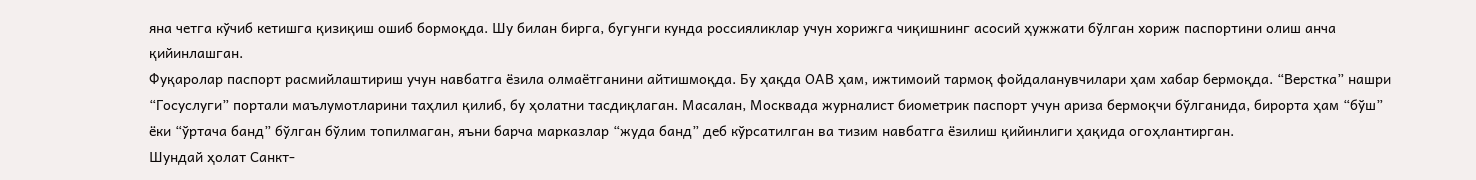яна четга кўчиб кетишга қизиқиш ошиб бормоқда. Шу билан бирга, бугунги кунда россияликлар учун хорижга чиқишнинг асосий ҳужжати бўлган хориж паспортини олиш анча қийинлашган.
Фуқаролар паспорт расмийлаштириш учун навбатга ёзила олмаётганини айтишмоқда. Бу ҳақда ОАВ ҳам, ижтимоий тармоқ фойдаланувчилари ҳам хабар бермоқда. “Верстка” нашри “Госуслуги” портали маълумотларини таҳлил қилиб, бу ҳолатни тасдиқлаган. Масалан, Москвада журналист биометрик паспорт учун ариза бермоқчи бўлганида, бирорта ҳам “бўш” ёки “ўртача банд” бўлган бўлим топилмаган, яъни барча марказлар “жуда банд” деб кўрсатилган ва тизим навбатга ёзилиш қийинлиги ҳақида огоҳлантирган.
Шундай ҳолат Санкт-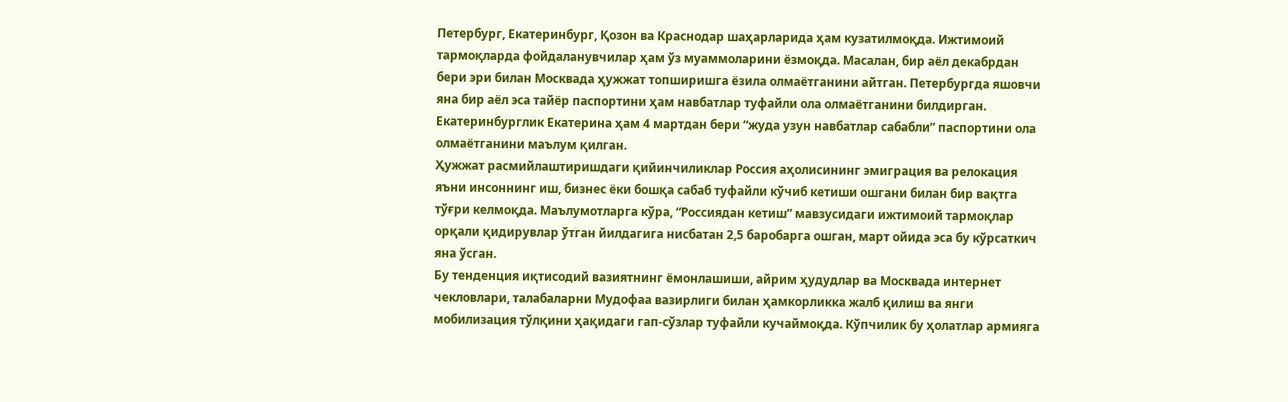Петербург, Екатеринбург, Қозон ва Краснодар шаҳарларида ҳам кузатилмоқда. Ижтимоий тармоқларда фойдаланувчилар ҳам ўз муаммоларини ёзмоқда. Масалан, бир аёл декабрдан бери эри билан Москвада ҳужжат топширишга ёзила олмаётганини айтган. Петербургда яшовчи яна бир аёл эса тайёр паспортини ҳам навбатлар туфайли ола олмаётганини билдирган. Екатеринбурглик Екатерина ҳам 4 мартдан бери “жуда узун навбатлар сабабли” паспортини ола олмаётганини маълум қилган.
Ҳужжат расмийлаштиришдаги қийинчиликлар Россия аҳолисининг эмиграция ва релокация яъни инсоннинг иш, бизнес ёки бошқа сабаб туфайли кўчиб кетиши ошгани билан бир вақтга тўғри келмоқда. Маълумотларга кўра, “Россиядан кетиш” мавзусидаги ижтимоий тармоқлар орқали қидирувлар ўтган йилдагига нисбатан 2,5 баробарга ошган, март ойида эса бу кўрсаткич яна ўсган.
Бу тенденция иқтисодий вазиятнинг ёмонлашиши, айрим ҳудудлар ва Москвада интернет чекловлари, талабаларни Мудофаа вазирлиги билан ҳамкорликка жалб қилиш ва янги мобилизация тўлқини ҳақидаги гап-сўзлар туфайли кучаймоқда. Кўпчилик бу ҳолатлар армияга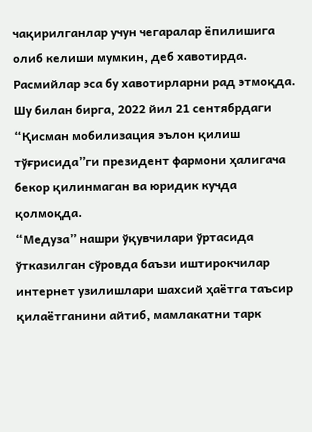чақирилганлар учун чегаралар ёпилишига олиб келиши мумкин, деб хавотирда. Расмийлар эса бу хавотирларни рад этмоқда. Шу билан бирга, 2022 йил 21 сентябрдаги “Қисман мобилизация эълон қилиш тўғрисида”ги президент фармони ҳалигача бекор қилинмаган ва юридик кучда қолмоқда.
“Медуза” нашри ўқувчилари ўртасида ўтказилган сўровда баъзи иштирокчилар интернет узилишлари шахсий ҳаётга таъсир қилаётганини айтиб, мамлакатни тарк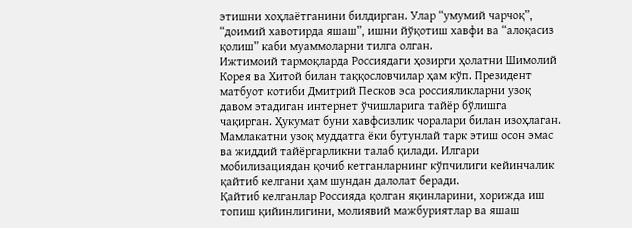этишни хоҳлаётганини билдирган. Улар “умумий чарчоқ”, “доимий хавотирда яшаш”, ишни йўқотиш хавфи ва “алоқасиз қолиш” каби муаммоларни тилга олган.
Ижтимоий тармоқларда Россиядаги ҳозирги ҳолатни Шимолий Корея ва Хитой билан таққословчилар ҳам кўп. Президент матбуот котиби Дмитрий Песков эса россияликларни узоқ давом этадиган интернет ўчишларига тайёр бўлишга чақирган. Ҳукумат буни хавфсизлик чоралари билан изоҳлаган.
Мамлакатни узоқ муддатга ёки бутунлай тарк этиш осон эмас ва жиддий тайёргарликни талаб қилади. Илгари мобилизациядан қочиб кетганларнинг кўпчилиги кейинчалик қайтиб келгани ҳам шундан далолат беради.
Қайтиб келганлар Россияда қолган яқинларини, хорижда иш топиш қийинлигини, молиявий мажбуриятлар ва яшаш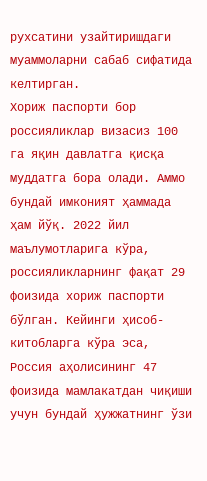рухсатини узайтиришдаги муаммоларни сабаб сифатида келтирган.
Хориж паспорти бор россияликлар визасиз 100 га яқин давлатга қисқа муддатга бора олади. Аммо бундай имконият ҳаммада ҳам йўқ. 2022 йил маълумотларига кўра, россияликларнинг фақат 29 фоизида хориж паспорти бўлган. Кейинги ҳисоб-китобларга кўра эса, Россия аҳолисининг 47 фоизида мамлакатдан чиқиши учун бундай ҳужжатнинг ўзи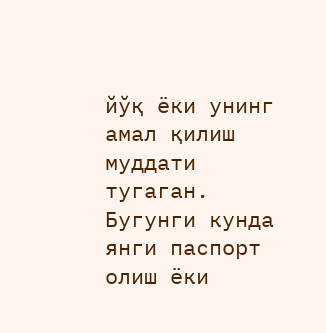йўқ ёки унинг амал қилиш муддати тугаган.
Бугунги кунда янги паспорт олиш ёки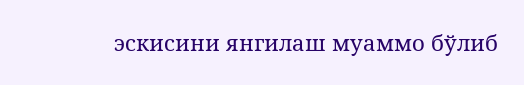эскисини янгилаш муаммо бўлиб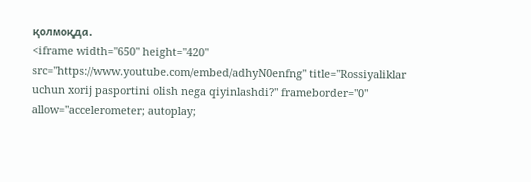қолмоқда.
<iframe width="650" height="420" src="https://www.youtube.com/embed/adhyN0enfng" title="Rossiyaliklar uchun xorij pasportini olish nega qiyinlashdi?" frameborder="0" allow="accelerometer; autoplay;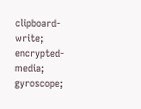clipboard-write; encrypted-media; gyroscope;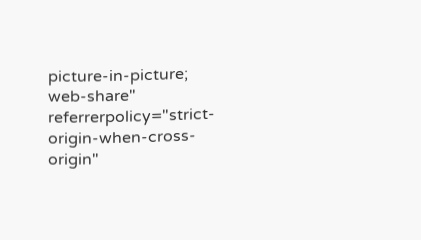picture-in-picture; web-share" referrerpolicy="strict-origin-when-cross-origin"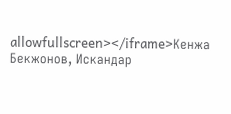allowfullscreen></iframe>Кенжа Бекжонов, Искандар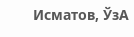Исматов, ЎзА